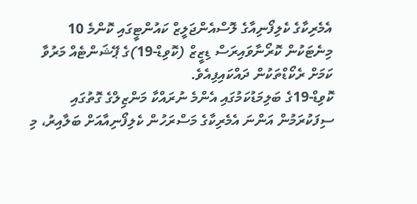އެމެރިކާގެ ކެލިފޯނިއާގެ ލޮސްއެންޖަލީޒް ކައުންޓީގައި ކޮންމެ 10 މިނެޓަކުން ކޮރޯނާވައިރަސް ޑިޒީޒް (ކޮވިޑް-19)ގެ ޕޭޝަންޓެއް މަރުވާ ކަމަށް ރެކޯޑްތަކުން ދައްކައިފިއެވެ.
ކޮވިޑް-19ގެ ބަލިމަޑުކަމުގައި އެންމެ ނުރައްކާ މަންޒިލްގެ ގޮތުގައި ސިފަކުރަމުން އަންނަ އެމެރިކާގެ މަސްރަހުން ކެލިފޯނިއާއަށް ބަލާއިރު، މި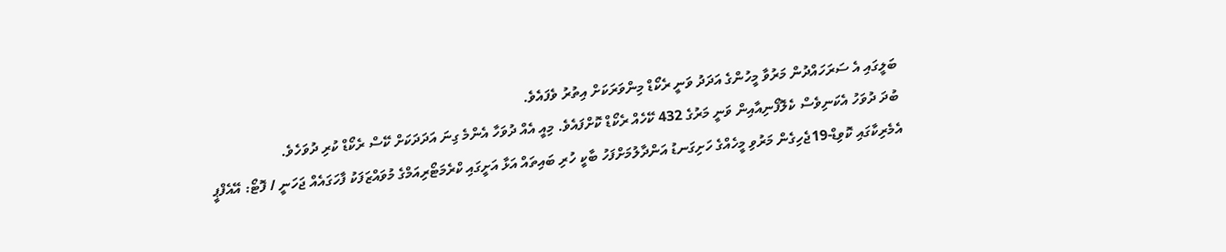ބަލީގައި އެ ސަރަހައްދުން މަރުވާ މީހުންގެ އަދަދު ވަނީ ރެކޯޑް މިންވަރަކަށް އިތުރު ވެފައެވެ.
ބުދަ ދުވަހު އެކަނިވެސް ކެލޮފޯނިއާއިން ވަނީ މަރުގެ 432 ކޭހެއް ރެކޯޑް ކޮށްފައެވެ. މިއީ އެއް ދުވަހާ އެންމެ ގިނަ އަދަދަކަށް ކޭސް ރެކޯޑް ކުރި ދުވަހެވެ.
އެމެރިކާގައި ކޮވިޑް-19ޖެހިގެން މަރުވި މީހެއްގެ ހަށިގަނޑު އަންދާލުމަށްފަހު ބާކީ ހުރި ބައިތައް އަޅާ އަށީގައި ކްރެމަޓޯރިއަމްގެ މުވައްޒަފަކު ފާހަގައެއް ޖަހަނީ / ފޮޓޯ: އޭއެފްޕީ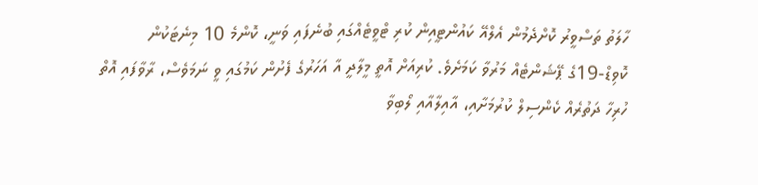ހާލަތު ތަސްވީރު ކޮށްދެމުން އެލްއޭ ކައުންޓީއިން ކުރި ޓްވީޓެއްގައި ބުނެފައި ވަނީ، ކޮންމެ 10 މިނެޓަކުން ކޮވިޑް-19ގެ ޕޭޝަންޓެއް މަރުވާ ކަމަށެވެ. ކުރިއަށް އޮތީ މީލާދީ އާ އަހަރުގެ ފެށުން ކަމުގައި ވީ ނަމަވެސް، ރާވާފައި އޮތް ހުރިހާ ދަތުރެއް ކެންސިލް ކުރުމަށާއި، އާއިލާއާއި ލޯބިވާ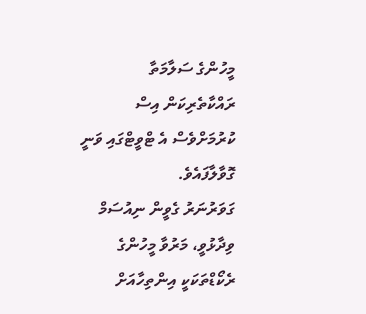މީހުންގެ ސަލާމަތާ ރައްކާތެރިކަން އިސް ކުރުމަށްވެސް އެ ޓްވީޓްގައި ވަނީ ގޮވާލާފައެވެ.
ގަވަރުނަރު ގެވީން ނިއުސަމް ވިދާޅުވީ، މަރުވާ މީހުންގެ ރެކޯޑްތަކަކީ އިންތިހާއަށް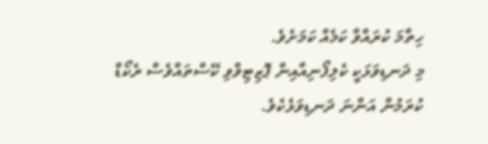ހިތާމަ ކުރައްވާ ކަމެއް ކަމަށެވެ.
މި ދަނޑިވަޅަކީ ކެލިފޯނިއާއިން ޕޮޒިޓިވްވި ކޭސްތައްވެސް ރެކޯޑް ކުރަމުން އަންނަ ދަނޑިވަޅެކެވެ.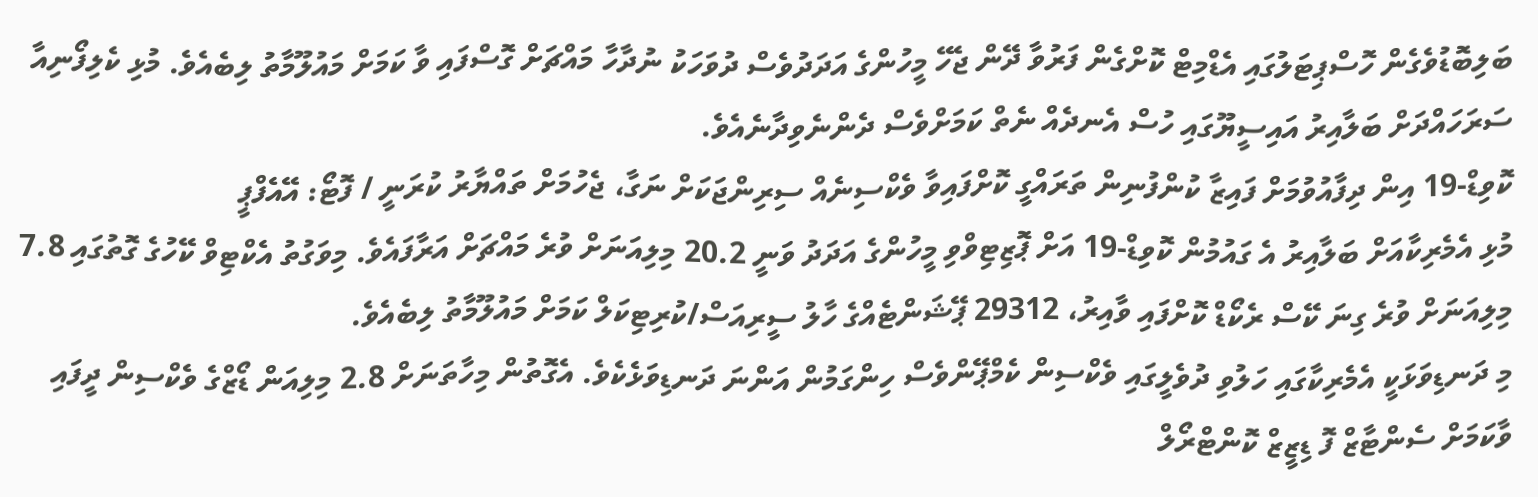ބަލިބޮޑުވެގެން ހޮސްޕިޓަލުގައި އެޑްމިޓް ކޮށްގެން ފަރުވާ ދޭން ޖެހޭ މީހުންގެ އަދަދުވެސް ދުވަހަކު ނުދާހާ މައްޗަށް ގޮސްފައި ވާ ކަމަށް މައުލޫމާތު ލިބެއެވެ. މުޅި ކެލިފޯނިއާ ސަރަހައްދަށް ބަލާއިރު އައިސީޔޫގައި ހުސް އެނދެއް ނެތް ކަމަށްވެސް ދެންނެވިދާނެއެވެ.
ކޮވިޑް-19 އިން ދިފާއުވުމަށް ފައިޒާ ކުންފުނިން ތަރައްގީ ކޮށްފައިވާ ވެކްސިނެއް ސިރިންޖަކަށް ނަގާ، ޖެހުމަށް ތައްޔާރު ކުރަނީ / ފޮޓޯ: އޭއެފްޕީ
މުޅި އެމެރިކާއަށް ބަލާއިރު އެ ގައުމުން ކޮވިޑް-19 އަށް ޕޮޒިޓިވްވި މީހުންގެ އަދަދު ވަނީ 20.2 މިލިއަނަށް ވުރެ މައްޗަށް އަރާފައެވެ. މިވަގުތު އެކްޓިވް ކޭހުގެ ގޮތުގައި 7.8 މިލިއަނަށް ވުރެ ގިނަ ކޭސް ރެކޯޑް ކޮށްފައި ވާއިރު، 29312 ޕޭޝަންޓެއްގެ ހާލު ސީރިއަސް/ކުރިޓިކަލް ކަމަށް މައުލޫމާތު ލިބެއެވެ.
މި ދަނޑިވަޅަކީ އެމެރިކާގައި ހަލުވި ދުވެލީގައި ވެކްސިން ކެމްޕޭންވެސް ހިންގަމުން އަންނަ ދަނޑިވަޅެކެވެ. އެގޮތުން މިހާތަނަށް 2.8 މިލިއަން ޑޯޒްގެ ވެކްސިން ދީފައި ވާކަމަށް ސެންޓާޒް ފޮ ޑިޒީޒް ކޮންޓްރޯލް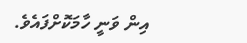އިން ވަނީ ހާމަކޮށްފައެވެ.